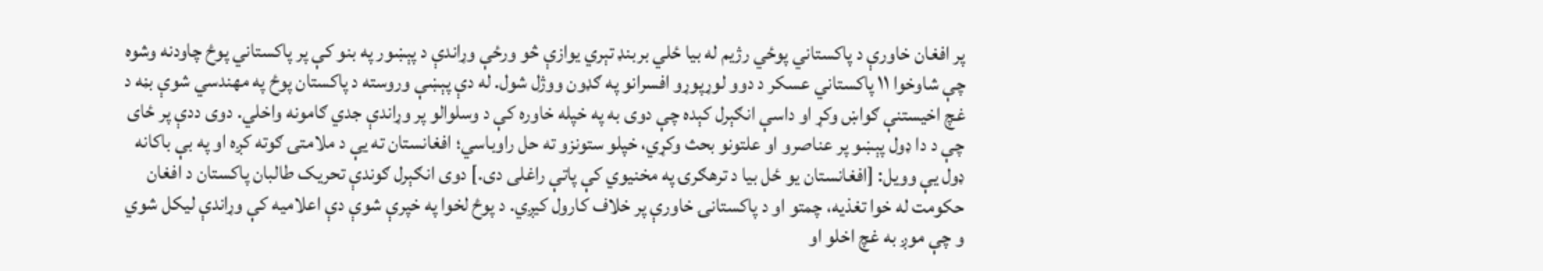پر افغان خاورې د پاکستاني پوځي رژیم له بیا ځلي بربنډ تېري یوازې څو ورځې وړاندې د پېښور په بنو کې پر پاکستاني پوځ چاودنه وشوه چې شاوخوا ۱۱ پاکستاني عسکر د دوو لوړپوړو افسرانو په ګډون ووژل شول. له دې پېښې وروسته د پاکستان پوځ په مهندسي شوې بڼه د غچ اخیستنې ګواښ وکړ او داسې انګېرل کېده چې دوی به په خپله خاوره کې د وسلوالو پر وړاندې جدي ګامونه واخلي. دوی ددې پر ځای چې د دا ډول پېښو پر عناصرو او علتونو بحث وکړي، خپلو ستونزو ته حل راوباسي؛ افغانستان ته یې د ملامتۍ ګوته کږه او په بې باکانه ډول یې وویل: [افغانستان یو ځل بیا د ترهګرۍ په مخنیوي کې پاتې راغلی دی.] دوی انګېرل ګوندې تحریک طالبان پاکستان د افغان حکومت له خوا تغذیه، چمتو او د پاکستانۍ خاورې پر خلاف کارول کیږي. د پوځ لخوا په خپرې شوې دې اعلامیه کې وړاندې لیکل شوي و چې موږ به غچ اخلو او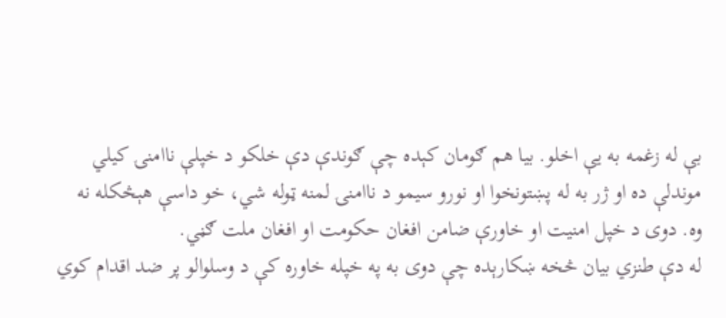بې له زغمه به یې اخلو. بیا هم ګومان کېده چې ګوندې دې خلکو د خپلې ناامنۍ کیلي موندلې ده او ژر به له پښتونخوا او نورو سیمو د ناامنۍ لمنه ټوله شي، خو داسې هېڅکله نه وه. دوی د خپل امنیت او خاورې ضامن افغان حکومت او افغان ملت ګڼي.
له دې طنزي بیان څخه ښکارېده چې دوی به په خپله خاوره کې د وسلوالو پر ضد اقدام کوي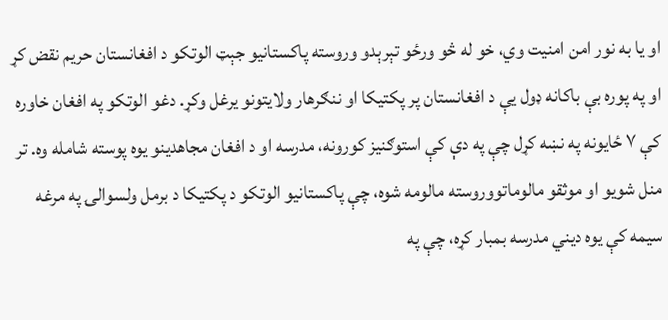او یا به نور امن امنیت وي، خو له څو ورځو تېرېدو وروسته پاکستانیو جېټ الوتکو د افغانستان حریم نقض کړ او په پوره بې باکانه ډول یې د افغانستان پر پکتیکا او ننګرهار ولایتونو یرغل وکړ. دغو الوتکو په افغان خاوره کې ۷ ځایونه په نښه کړل چې په دې کې استوګنیز کورونه، مدرسه او د افغان مجاهدینو یوه پوسته شامله وه. تر منل شویو او موثقو مالوماتووروسته مالومه شوه، چې پاکستانيو الوتکو د پکتیکا د برمل ولسوالۍ په مرغه سیمه کې یوه دیني مدرسه بمبار کړه، چې په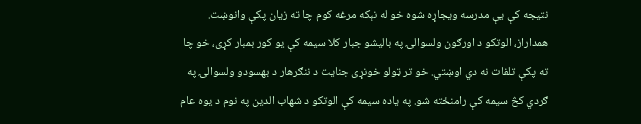نتیجه کې یې مدرسه ویجاړه شوه خو له نېکه مرغه کوم چا ته زیان پکې وانوښت. همداراز، الوتکو د اورګون ولسوالۍ په باليشو جبار کلا سيمه کې یو کور بمبار کړی، خو چا ته پکې تلفات نه دي اوښتي. خو تر ټولو خونړی جنایت د ننګرهار د بهسودو ولسوالۍ په ګردي کڅ سیمه کې رامنځته شو. په یاده سیمه کې الوتکو د شهاب الدین په نوم د یوه عام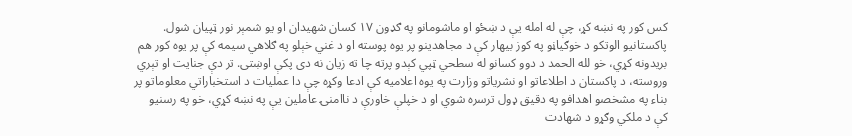کس کور په نښه کړ، چې له امله یې د ښځو او ماشومانو په ګډون ١٧ کسان شهیدان او یو شمېر نور ټپیان شول. پاکستانیو الوتکو د خوګیاڼو په کوز بیهار کې د مجاهدینو پر یوه پوسته او د غني خېلو په ګلاهي سیمه کې پر یوه کور هم بریدونه کړي، خو لله الحمد د دوو کسانو له سطحي ټپي کېدو پرته چا ته زیان نه دی پکې اوښتی. تر دې جنایت او تېري وروسته، د پاکستان د اطلاعاتو او نشریاتو وزارت په یوه اعلامیه کې ادعا وکړه چې دا عملیات د استخباراتي معلوماتو پر بناء په مشخصو اهدافو په دقیق ډول ترسره شوي او د خپلې خاورې د ناامنۍ عاملین یې په نښه کړي، خو په رسنیو کې د ملکي وګړو د شهادت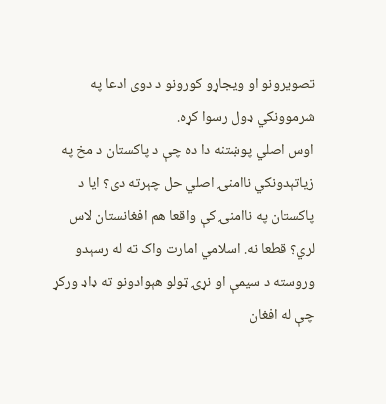تصویرونو او ویجاړو کورونو د دوی ادعا په شرموونکي ډول رسوا کړه.
اوس اصلي پوښتنه دا ده چې د پاکستان د مخ په زیاتېدونکي ناامنۍ اصلي حل چېرته دی؟ ایا د پاکستان په ناامنۍ کې واقعا هم افغانستان لاس لري؟ قطعا نه. اسلامي امارت واک ته له رسېدو وروسته د سیمې او نړۍ ټولو هېوادونو ته ډاډ ورکړ چې له افغان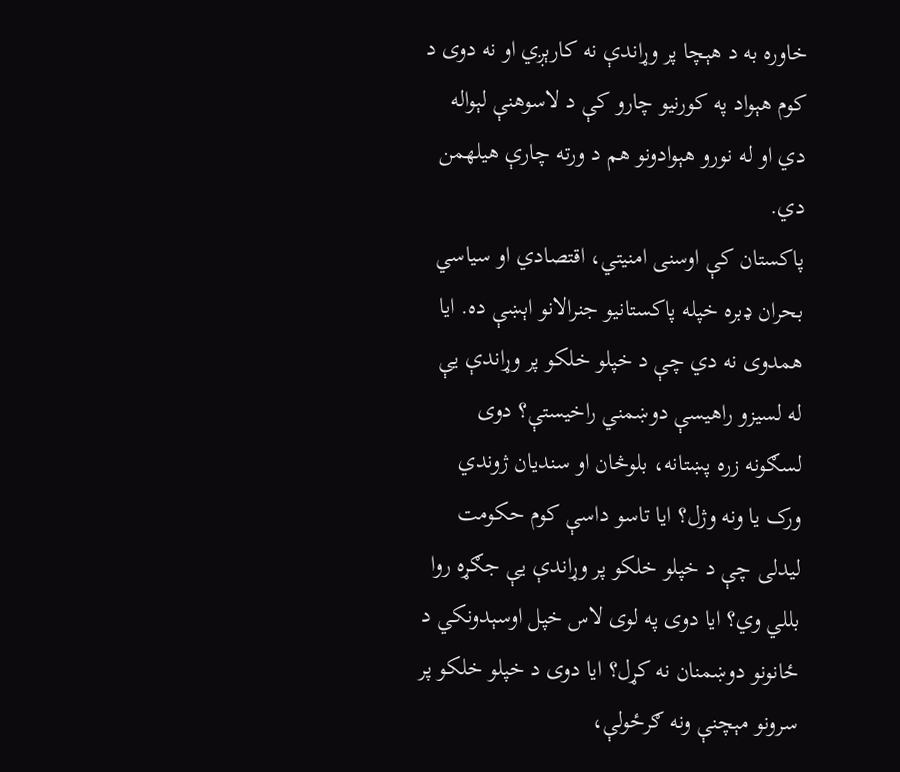خاوره به د هېچا پر وړاندې نه کارېږي او نه دوی د کوم هېواد په کورنیو چارو کې د لاسوهنې لېواله دي او له نورو هېوادونو هم د ورته چارې هیلهمن دي.
پاکستان کې اوسنی امنیتي، اقتصادي او سیاسي بحران ډبره خپله پاکستانیو جنرالانو اېښې ده. ایا همدوی نه دي چې د خپلو خلکو پر وړاندې یې له لسیزو راهیسې دوښمني راخیستې؟ دوی لسګونه زره پښتانه، بلوڅان او سندیان ژوندي ورک یا ونه وژل؟ ایا تاسو داسې کوم حکومت لیدلی چې د خپلو خلکو پر وړاندې یې جګړه روا بللي وي؟ ایا دوی په لوی لاس خپل اوسېدونکي د ځانونو دوښمنان نه کړل؟ ایا دوی د خپلو خلکو پر سرونو مېچنې ونه ګرځولې،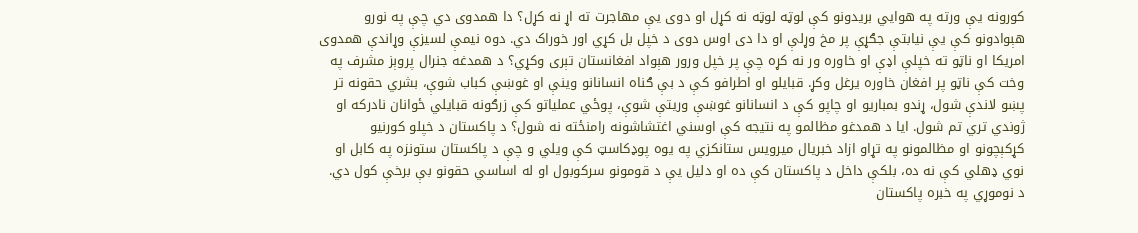کورونه یې ورته په هوایي بریدونو کې لوټه لوټه نه کړل او دوی یې مهاجرت ته اړ نه کړل؟ دا همدوی دي چې په نورو هېوادونو کې یې نیابتې جګړې پر مخ وړلې او دا دی اوس دوی د خپل بل کړي اور خوراک دي. دوه نیمې لسیزې وړاندې همدوی امریکا او ناټو ته خپلې اډې او خاوره ور نه کړه چې پر خپل ورور هېواد افغانستان تېری وکړي؟ د همدغه جنرال پروېز مشرف په وخت کې ناټو پر افغان خاوره یرغل وکړ. قبایلو او اطرافو کې د بې ګناه انسانانو وینې او غوښې کباب شوې، بشري حقونه تر پښو لاندې شول، ړندو بمباریو او چاپو کې د انسانانو غوښې وریتې شوې، پوځي عملیاتو کې زرګونه قبایلي ځوانان نادرکه او ژوندي تري تم شول. ایا د همدغو مظالمو په نتیجه کې اوسني اغتشاشونه رامنځته نه شول؟ د پاکستان د خپلو کورنیو کړکېچونو او مظالمونو په تړاو ازاد خبریال میرویس ستانکزي په یوه پوډکاسټ کې ویلي و چې د پاکستان ستونزه په کابل او نوي ډهلي کې نه ده، بلکې داخل د پاکستان کې ده او دلیل یې د قومونو سرکوبول او له اساسي حقونو بې برخې کول دي. د نوموړي په خبره پاکستان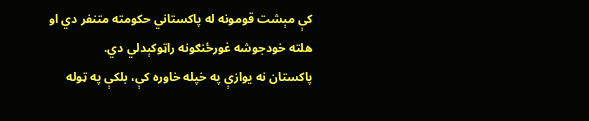کې مېشت قومونه له پاکستاني حکومته متنفر دي او هلته خودجوشه غورځنګونه راټوکېدلي دي.
پاکستان نه یوازې په خپله خاوره کې، بلکې په ټوله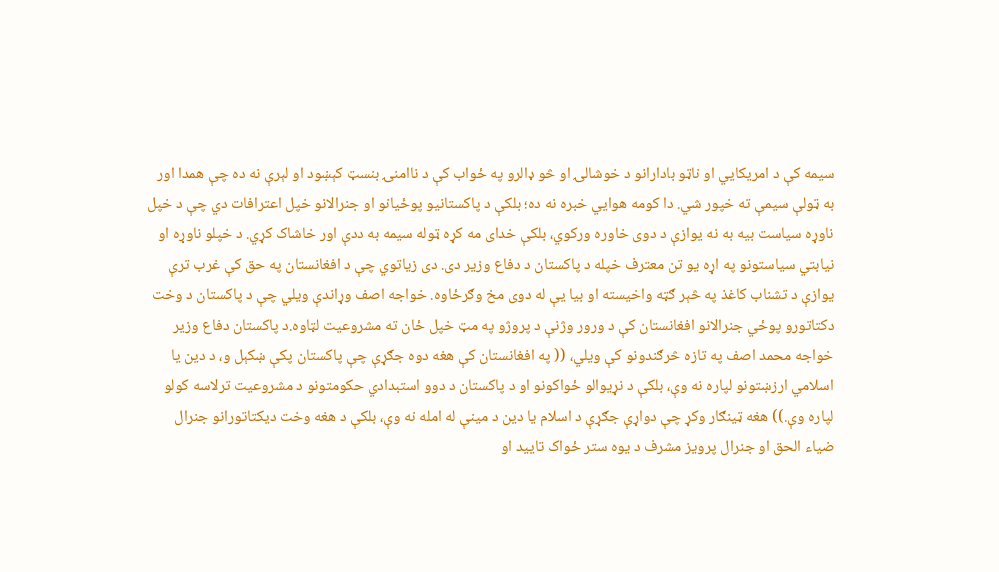سیمه کې د امریکایي او ناټو بادارانو د خوشالۍ او څو ډالرو په ځواب کې د ناامنۍ بنسټ کېښود او لېرې نه ده چې همدا اور به ټولې سیمې ته خپور شي. دا کومه هوایي خبره نه ده؛ بلکې د پاکستانیو پوځيانو او جنرالانو خپل اعترافات دي چې د خپل ناوړه سیاست بیه به نه یوازې د دوی خاوره ورکوي، بلکې خدای مه کړه ټوله سیمه به ددې اور خاشاک کړي. د خپلو ناوړه او نیابتي سیاستونو په اړه یو تن معترف خپله د پاکستان د دفاع وزیر دی. دی زیاتوي چې د افغانستان په حق کې غرب ترې یوازې د تشناب کاغذ په څېر ګټه واخیسته او بیا یې له دوی مخ وګرځاوه. خواجه اصف وړاندې ویلي چې د پاکستان د وخت دکتاتورو پوځي جنرالانو افغانستان کې د ورور وژنې د پروژو په مټ خپل ځان ته مشروعیت لټاوه.د پاکستان دفاع وزیر خواجه محمد اصف په تازه څرګندونو کې ویلي، (( په افغانستان کې هغه دوه جګړې چې پاکستان پکې ښکېل و، د دین یا اسلامي ارزښتونو لپاره نه وې، بلکې د نړیوالو ځواکونو او د پاکستان د دوو استبدادي حکومتونو د مشروعیت ترلاسه کولو لپاره وې.)) هغه ټینګار وکړ چې دواړې جګړې د اسلام یا دین د مینې له امله نه وې، بلکې د هغه وخت دیکتاتورانو جنرال ضیاء الحق او جنرال پرویز مشرف د یوه ستر ځواک تایید او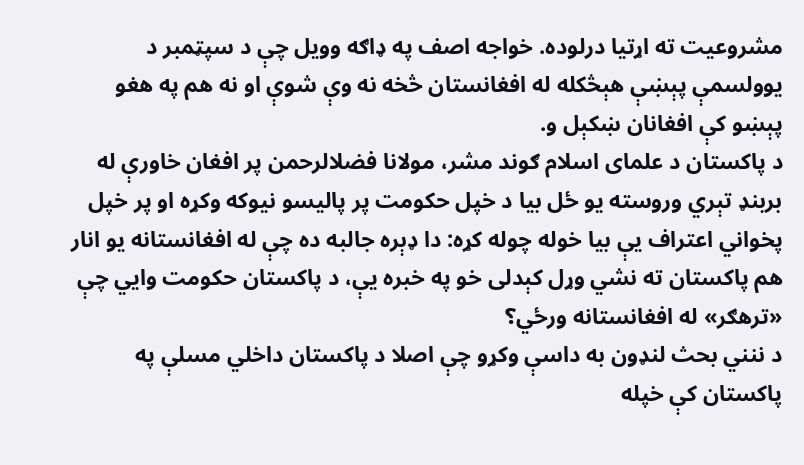مشروعیت ته اړتیا درلوده. خواجه اصف په ډاګه وویل چې د سپټمبر د یوولسمې پېښې هېڅکله له افغانستان څخه نه وې شوې او نه هم په هغو پېښو کې افغانان ښکېل و.
د پاکستان د علمای اسلام ګوند مشر، مولانا فضلالرحمن پر افغان خاورې له بربنډ تېري وروسته یو ځل بیا د خپل حکومت پر پالیسو نیوکه وکړه او پر خپل پخواني اعتراف یې بیا خوله چوله کړه: دا ډېره جالبه ده چې له افغانستانه یو انار هم پاکستان ته نشي وړل کېدلی خو په خبره یې، د پاکستان حکومت وايي چې «ترهګر» له افغانستانه ورځي؟
د ننني بحث لنډون به داسې وکړو چې اصلا د پاکستان داخلي مسلې په پاکستان کې خپله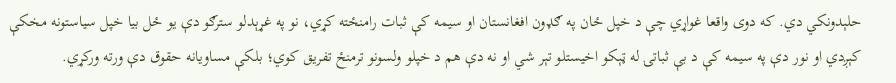حلېدونکي دي. که دوی واقعا غواړي چې د خپل ځان په ګډون افغانستان او سیمه کې ثبات رامنځته کړي، نو په غړېدلو سترګو دې یو ځل بیا خپل سیاستونه مخکې کېږدي او نور دې په سیمه کې د بې ثباتۍ له ټېکو اخیستلو تېر شي او نه دې هم د خپلو ولسونو ترمنځ تفریق کوي؛ بلکې مساویانه حقوق دې ورته ورکړي.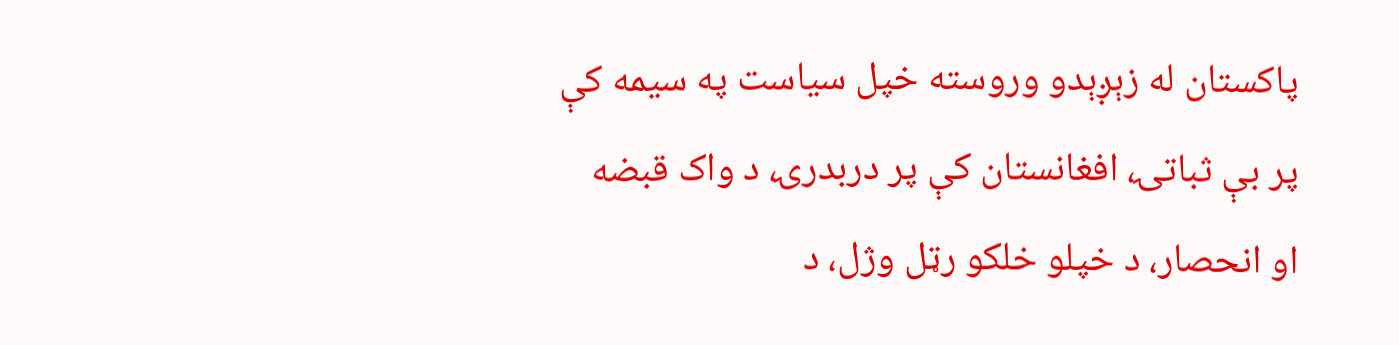پاکستان له زېږېدو وروسته خپل سیاست په سیمه کې پر بې ثباتۍ، افغانستان کې پر دربدرۍ، د واک قبضه او انحصار، د خپلو خلکو رټل وژل، د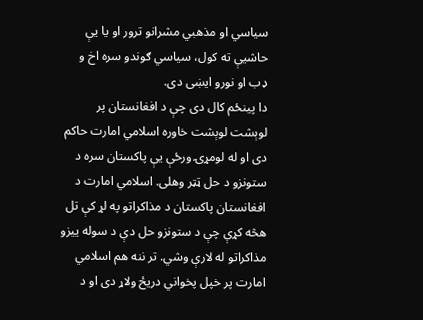سیاسي او مذهبي مشرانو ترور او یا یې حاشیې ته کول، سیاسي ګوندو سره اخ و ډب او نورو ایښی دی.
دا پینځم کال دی چې د افغانستان پر لوېشت لوېشت خاوره اسلامي امارت حاکم دی او له لومړۍ ورځې یې پاکستان سره د ستونزو د حل ټټر وهلی. اسلامي امارت د افغانستان پاکستان د مذاکراتو په لړ کې تل هڅه کړې چې د ستونزو حل دې د سوله ییزو مذاکراتو له لارې وشي. تر ننه هم اسلامي امارت پر خپل پخواني دریځ ولاړ دی او د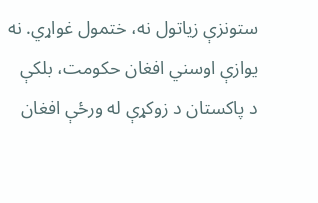ستونزې زیاتول نه، ختمول غواړي. نه یوازې اوسني افغان حکومت، بلکې د پاکستان د زوکړې له ورځې افغان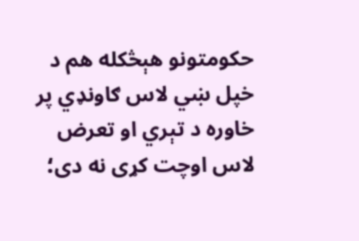حکومتونو هېڅکله هم د خپل ښي لاس ګاونډي پر خاوره د تېري او تعرض لاس اوچت کړی نه دی؛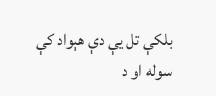بلکې تل یې دې هېواد کې سوله او د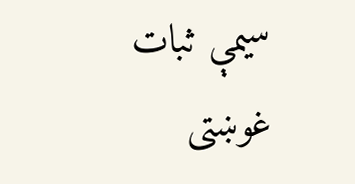سیمې ثبات غوښتی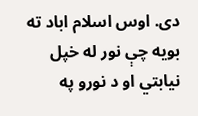دی. اوس اسلام اباد ته بویه چې نور له خپل نیابتي او د نورو په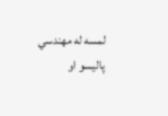لمسه له مهندسي پالیسو او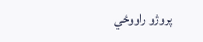پروژو راووځي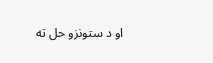او د ستونزو حل ته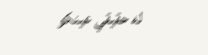له حقیقي عینکو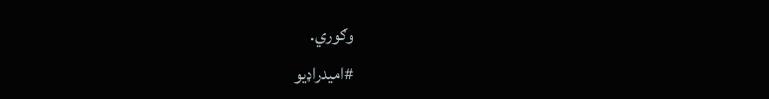وګوري.
#امیدراډيو